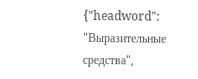{"headword": "Выразительные средства",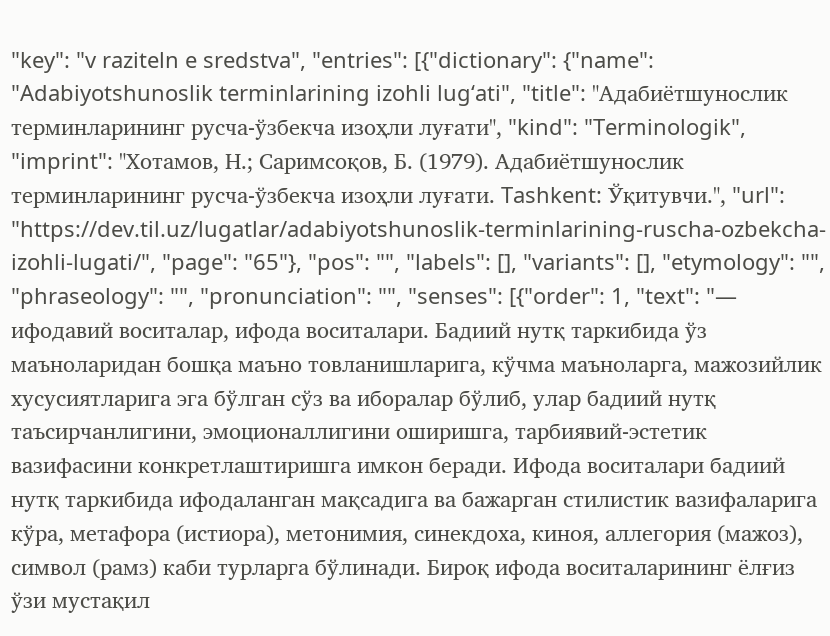"key": "v raziteln e sredstva", "entries": [{"dictionary": {"name": "Adabiyotshunoslik terminlarining izohli lugʻati", "title": "Адабиётшунослик терминларининг русча-ўзбекча изоҳли луғати", "kind": "Terminologik", "imprint": "Хотамов, Н.; Саримсоқов, Б. (1979). Адабиётшунослик терминларининг русча-ўзбекча изоҳли луғати. Tashkent: Ўқитувчи.", "url": "https://dev.til.uz/lugatlar/adabiyotshunoslik-terminlarining-ruscha-ozbekcha-izohli-lugati/", "page": "65"}, "pos": "", "labels": [], "variants": [], "etymology": "", "phraseology": "", "pronunciation": "", "senses": [{"order": 1, "text": "— ифодавий воситалар, ифода воситалари. Бадиий нутқ таркибида ўз маъноларидан бошқа маъно товланишларига, кўчма маъноларга, мажозийлик хусусиятларига эга бўлган сўз ва иборалар бўлиб, улар бадиий нутқ таъсирчанлигини, эмоционаллигини оширишга, тарбиявий-эстетик вазифасини конкретлаштиришга имкон беради. Ифода воситалари бадиий нутқ таркибида ифодаланган мақсадига ва бажарган стилистик вазифаларига кўра, метафора (истиора), метонимия, синекдоха, киноя, аллегория (мажоз), символ (рамз) каби турларга бўлинади. Бироқ ифода воситаларининг ёлғиз ўзи мустақил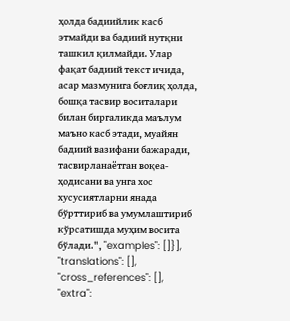ҳолда бадиийлик касб этмайди ва бадиий нутқни ташкил қилмайди. Улар фақат бадиий текст ичида, асар мазмунига боғлиқ ҳолда, бошқа тасвир воситалари билан биргаликда маълум маъно касб этади, муайян бадиий вазифани бажаради, тасвирланаётган воқеа-ҳодисани ва унга хос хусусиятларни янада бўрттириб ва умумлаштириб кўрсатишда муҳим восита бўлади.", "examples": []}], "translations": [], "cross_references": [], "extra":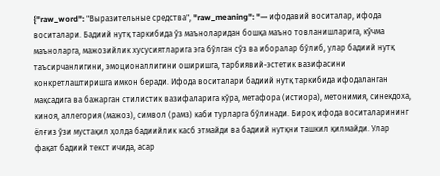{"raw_word": "Выразительные средства", "raw_meaning": "— ифодавий воситалар, ифода воситалари. Бадиий нутқ таркибида ўз маъноларидан бошқа маъно товланишларига, кўчма маъноларга, мажозийлик хусусиятларига эга бўлган сўз ва иборалар бўлиб, улар бадиий нутқ таъсирчанлигини, эмоционаллигини оширишга, тарбиявий-эстетик вазифасини конкретлаштиришга имкон беради. Ифода воситалари бадиий нутқ таркибида ифодаланган мақсадига ва бажарган стилистик вазифаларига кўра, метафора (истиора), метонимия, синекдоха, киноя, аллегория (мажоз), символ (рамз) каби турларга бўлинади. Бироқ ифода воситаларининг ёлғиз ўзи мустақил ҳолда бадиийлик касб этмайди ва бадиий нутқни ташкил қилмайди. Улар фақат бадиий текст ичида, асар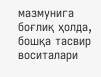мазмунига боғлиқ ҳолда, бошқа тасвир воситалари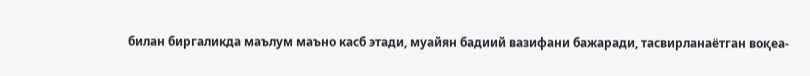билан биргаликда маълум маъно касб этади, муайян бадиий вазифани бажаради, тасвирланаётган воқеа-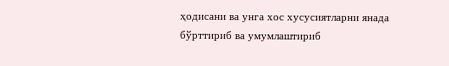ҳодисани ва унга хос хусусиятларни янада бўрттириб ва умумлаштириб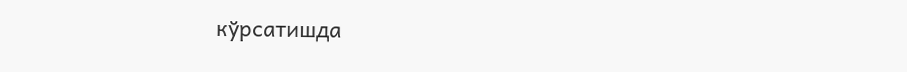кўрсатишда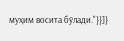муҳим восита бўлади."}}]}